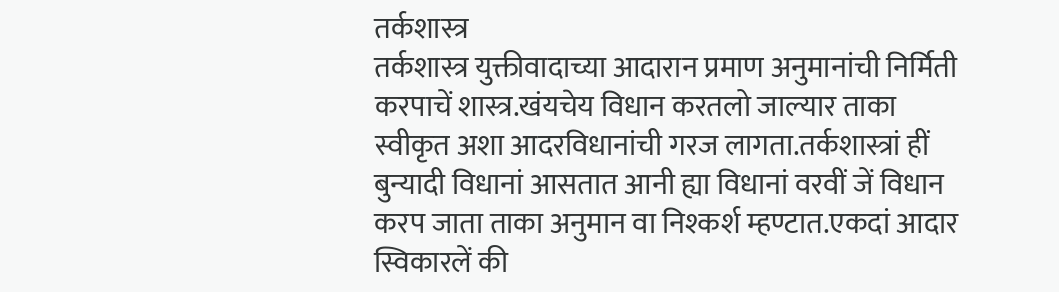तर्कशास्त्र
तर्कशास्त्र युक्तीवादाच्या आदारान प्रमाण अनुमानांची निर्मिती करपाचें शास्त्र.खंयचेय विधान करतलो जाल्यार ताका स्वीकृत अशा आदरविधानांची गरज लागता.तर्कशास्त्रां हीं बुन्यादी विधानां आसतात आनी ह्या विधानां वरवीं जें विधान करप जाता ताका अनुमान वा निश्कर्श म्हण्टात.एकदां आदार स्विकारलें की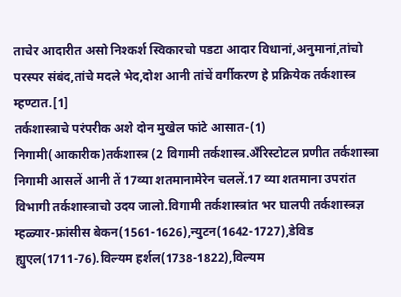ताचेर आदारीत असो निश्कर्श स्विकारचो पडटा आदार विधानां,अनुमानां,तांचो परस्पर संबंद,तांचे मदले भेद,दोश आनी तांचें वर्गीकरण हे प्रक्रियेक तर्कशास्त्र म्हण्टात.[1]
तर्कशास्त्राचे परंपरीक अशे दोन मुखेल फांटे आसात-(1) निगामी(आकारीक)तर्कशास्त्र (2 विगामी तर्कशास्त्र.अँरिस्टोटल प्रणीत तर्कशास्त्रा निगामी आसलें आनी तें 17व्या शतमानामेरेन चललें.17 व्या शतमाना उपरांत विभागी तर्कशास्त्राचो उदय जालो.विगामी तर्कशास्त्रांत भर घालपी तर्कशास्त्रज्ञ म्हळ्यार-फ्रांसीस बेकन(1561-1626),न्युटन(1642-1727),डेविड ह्युएल(1711-76).विल्यम हर्शल(1738-1822),विल्यम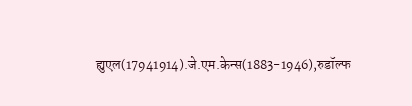ह्युएल(17941914).जे.एम.केन्स(1883-1946),रुडॉल्फ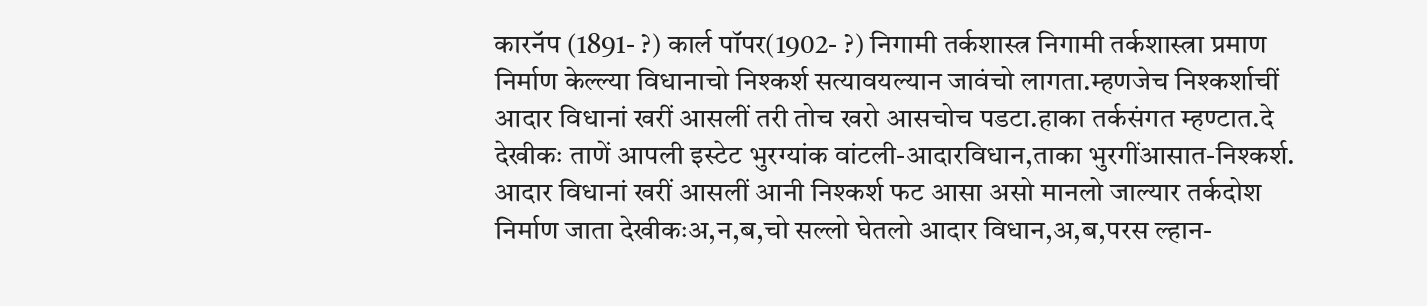कारनॅप (1891- ?) कार्ल पॉपर(1902- ?) निगामी तर्कशास्त्र निगामी तर्कशास्त्रा प्रमाण निर्माण केल्ल्या विधानाचो निश्कर्श सत्यावयल्यान जावंचो लागता.म्हणजेच निश्कर्शाचीं आदार विधानां खरीं आसलीं तरी तोच खरो आसचोच पडटा.हाका तर्कसंगत म्हण्टात.दे देखीकः ताणें आपली इस्टेट भुरग्यांक वांटली-आदारविधान,ताका भुरगींआसात-निश्कर्श. आदार विधानां खरीं आसलीं आनी निश्कर्श फट आसा असो मानलो जाल्यार तर्कदोश निर्माण जाता देखीकःअ,न,ब,चो सल्लो घेतलो आदार विधान,अ,ब,परस ल्हान-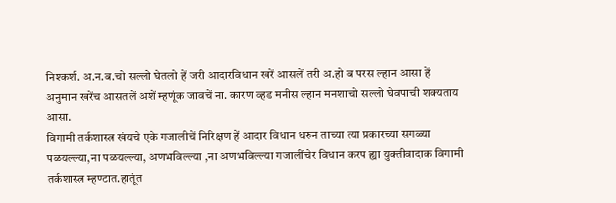निश्कर्श. अ.न.ब.चो सल्लो घेतलो हें जरी आदारविधान खरें आसलें तरी अ.हो ब परस ल्हान आसा हें अनुमान खरेंच आसतलें अशें म्हणूंक जावचें ना. कारण व्हड मनीस ल्हान मनशाचो सल्लो घेवपाची शक्यताय आसा.
विगामी तर्कशास्त्र खंयचे एके गजालीचें निरिक्षण हें आदार विधान धरुन ताच्या त्या प्रकारच्या सगळ्या पळयल्ल्या,ना पळयल्ल्या, अणभविल्ल्या ,ना अणभविल्ल्या गजालींचेर विधान करप ह्या युक्तीवादाक विगामी तर्कशास्त्र म्हण्टात.हातूंत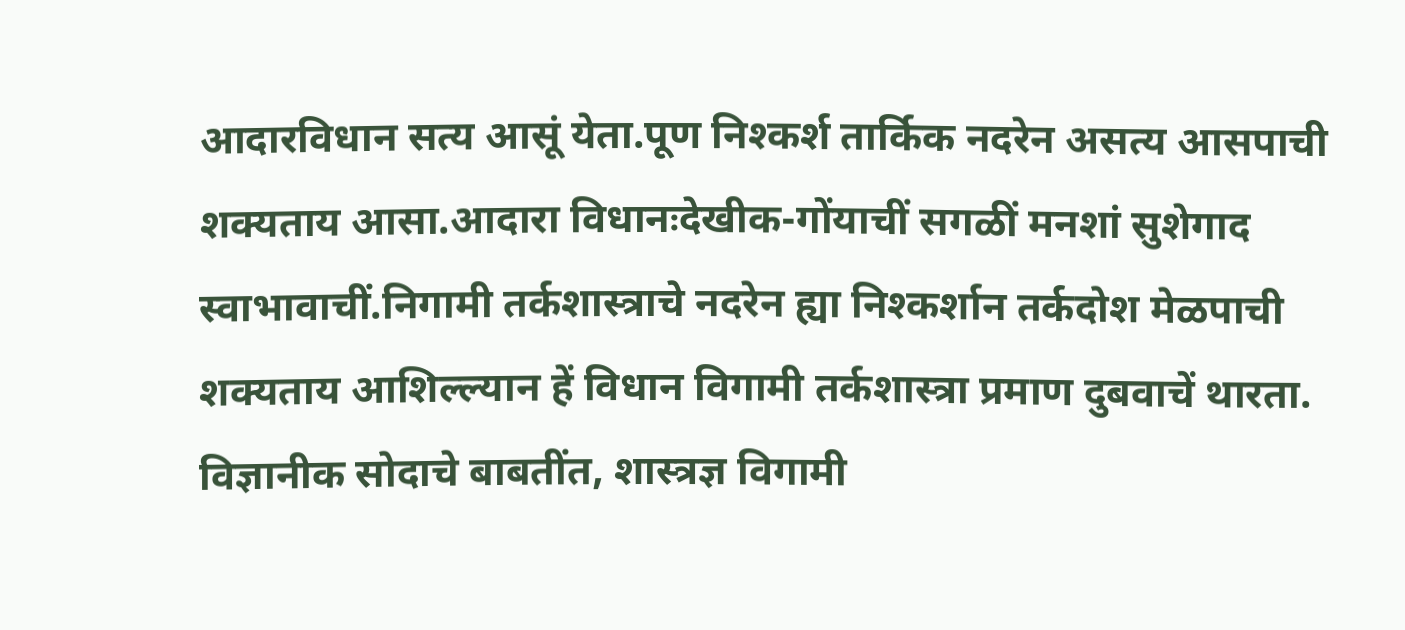आदारविधान सत्य आसूं येता.पूण निश्कर्श तार्किक नदरेन असत्य आसपाची शक्यताय आसा.आदारा विधानःदेखीक-गोंयाचीं सगळीं मनशां सुशेगाद स्वाभावाचीं.निगामी तर्कशास्त्राचे नदरेन ह्या निश्कर्शान तर्कदोश मेळपाची शक्यताय आशिल्ल्यान हें विधान विगामी तर्कशास्त्रा प्रमाण दुबवाचें थारता.
विज्ञानीक सोदाचे बाबतींत, शास्त्रज्ञ विगामी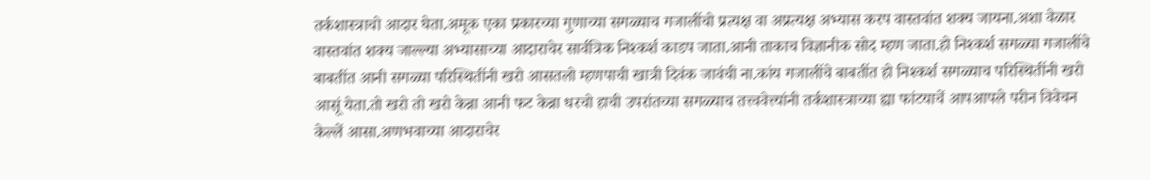तर्कशास्त्राचो आदार घेता.अमूक एका प्रकारच्या गुणाच्या सगळ्याच गजालींचो प्रत्यक्ष वा अप्रत्यक्ष अभ्यास करप वास्तवांत शक्य जायना.अशा वेळार वास्तवांत शक्य जाल्ल्या अभ्यासाच्या आदाराचेर सार्वत्रिक निश्कर्श काडप जाता.आनी ताकाच विज्ञानीक सोद म्हण जाता.हो निश्कर्श सगळ्या गजालींचे बाबतींत आनी सगळ्या परिस्थितींनी खरो आसतलो म्हणपाची खात्री दिवंक जावंची ना.कांय गजालींचे बाबतींत हो निश्कर्श सगळ्याच परिस्थितींनी खरो आसूं येता.तो खरो तो खरो केन्ना आनी फट केन्ना धरचो हाची उपरांतच्या सगळ्याच तत्त्ववेत्त्यांनी तर्कशास्त्राच्या ह्या फांटयाचें आपआपले परीन विवेचन केल्लें आसा.अणभवाच्या आदाराचेर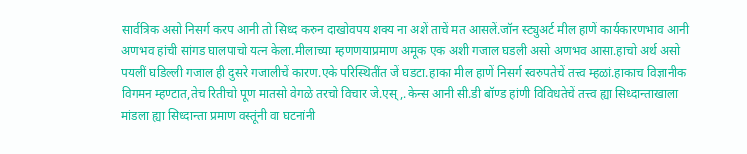सार्वत्रिक असो निसर्ग करप आनी तो सिध्द करुन दाखोवपय शक्य ना अशें ताचें मत आसलें.जॉन स्ट्युअर्ट मील हाणें कार्यकारणभाव आनी अणभव हांची सांगड घालपाचो यत्न केला.मीलाच्या म्हणणयाप्रमाण अमूक एक अशी गजाल घडली असो अणभव आसा.हाचो अर्थ असो पयलीं घडिल्ली गजाल ही दुसरे गजालीचें कारण.एके परिस्थितींत जें घडटा.हाका मील हाणें निसर्ग स्वरुपतेचें तत्त्व म्हळां.हाकाच विज्ञानीक विगमन म्हण्टात,तेच रितीचो पूण मातसो वेगळे तरचो विचार जे.एस्,.केन्स आनी सी.डी बॉण्ड हांणी विविधतेचें तत्त्व ह्या सिध्दान्ताखाला मांडला ह्या सिध्दान्ता प्रमाण वस्तूंनी वा घटनांनी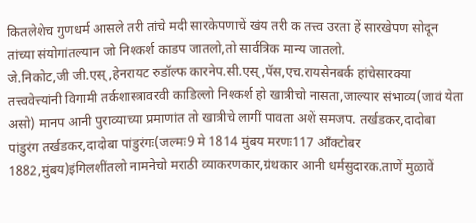कितलेशेच गुणधर्म आसले तरी तांचे मदी सारकेपणाचें खंय तरी क तत्त्व उरता हें सारखेपण सोदून तांच्या संयोगांतल्यान जो निश्कर्श काडप जातलो,तो सार्वत्रिक मान्य जातलो.
जे.निकोट,जी जी.एस्,हेनरायट रुडॉल्फ कारनेप.सी.एस्,पॅस,एच.रायसेनबर्क हांचेसारक्या तत्त्ववेत्त्यांनी विगामी तर्कशास्त्रावरवी काडिल्लो निश्कर्श हो खात्रीचो नासता,जाल्यार संभाव्य(जावं येता असो) मानप आनी पुराव्याच्या प्रमाणांत तो खात्रीचे लागीं पावता अशें समजप. तर्खडकर,दादोबा पांडुरंग तर्खडकर,दादोबा पांडुरंगः(जल्मः9 मे 1814 मुंबय मरणः117 आँक्टोबर 1882,मुंबय)इंगिलशींतलो नामनेचो मराठी व्याकरणकार,ग्रंथकार आनी धर्मसुदारक.ताणें मुळावें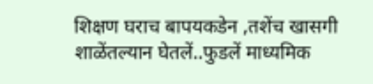शिक्षण घराच बापयकडेन ,तशेंच खासगी शाळेंतल्यान घेतलें..फुडलें माध्यमिक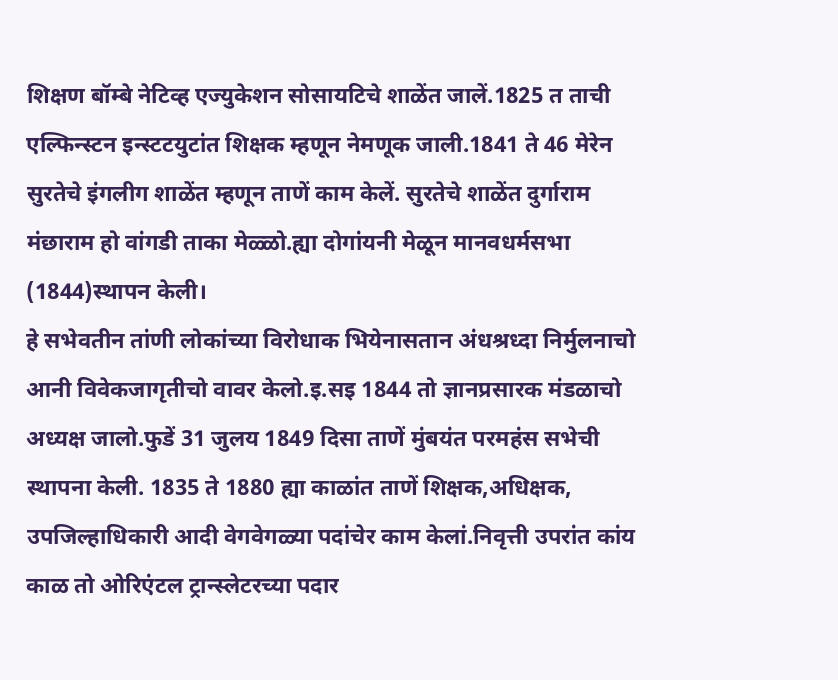शिक्षण बॉम्बे नेटिव्ह एज्युकेशन सोसायटिचे शाळेंत जालें.1825 त ताची एल्फिन्स्टन इन्स्टटयुटांत शिक्षक म्हणून नेमणूक जाली.1841 ते 46 मेरेन सुरतेचे इंगलीग शाळेंत म्हणून ताणें काम केलें. सुरतेचे शाळेंत दुर्गाराम मंछाराम हो वांगडी ताका मेळ्ळो.ह्या दोगांयनी मेळून मानवधर्मसभा (1844)स्थापन केली।
हे सभेवतीन तांणी लोकांच्या विरोधाक भियेनासतान अंधश्रध्दा निर्मुलनाचो आनी विवेकजागृतीचो वावर केलो.इ.सइ 1844 तो ज्ञानप्रसारक मंडळाचो अध्यक्ष जालो.फुडें 31 जुलय 1849 दिसा ताणें मुंबयंत परमहंस सभेची स्थापना केली. 1835 ते 1880 ह्या काळांत ताणें शिक्षक,अधिक्षक, उपजिल्हाधिकारी आदी वेगवेगळ्या पदांचेर काम केलां.निवृत्ती उपरांत कांय काळ तो ओरिएंटल ट्रान्स्लेटरच्या पदार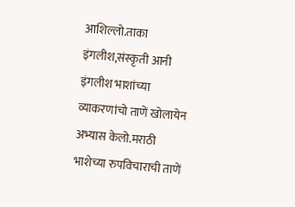आशिल्लो.ताका इंगलीश,संस्कृती आनी इंगलीश भाशांच्या व्याकरणांचो ताणें खोलायेन अभ्यास केलो.मराठी भाशेच्या रुपविचाराची ताणें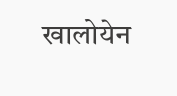खालोयेन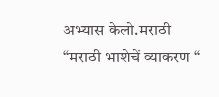अभ्यास केलो.मराठी “मराठी भाशेचें व्याकरण “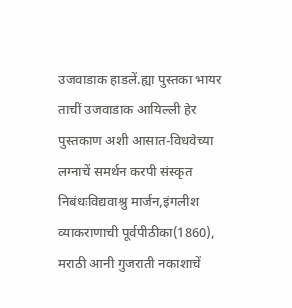उजवाडाक हाडलें.ह्या पुस्तका भायर ताचीं उजवाडाक आयिल्ली हेर पुस्तकाण अशी आसात-विधवेच्या लग्नाचें समर्थन करपी संस्कृत निबंधःविद्यवाश्रु मार्जन,इंगलीश व्याकराणाची पूर्वपीठीका(1860), मराठी आनी गुजराती नकाशाचें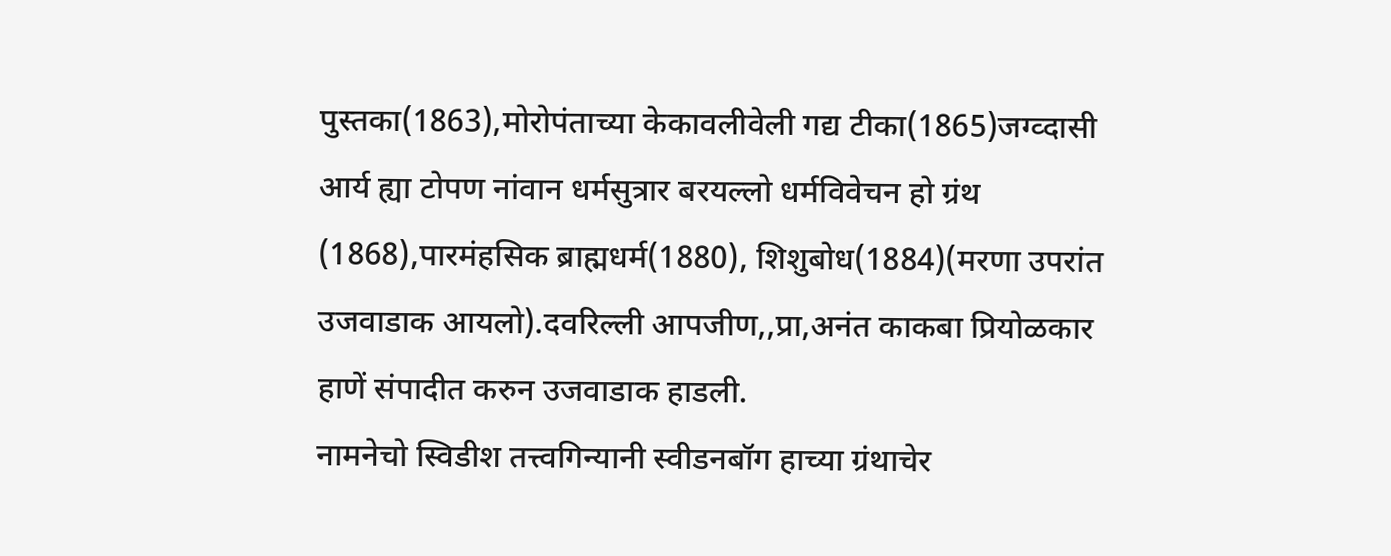पुस्तका(1863),मोरोपंताच्या केकावलीवेली गद्य टीका(1865)जग्व्दासी आर्य ह्या टोपण नांवान धर्मसुत्रार बरयल्लो धर्मविवेचन हो ग्रंथ (1868),पारमंहसिक ब्राह्मधर्म(1880), शिशुबोध(1884)(मरणा उपरांत उजवाडाक आयलो).दवरिल्ली आपजीण,,प्रा,अनंत काकबा प्रियोळकार हाणें संपादीत करुन उजवाडाक हाडली.
नामनेचो स्विडीश तत्त्वगिन्यानी स्वीडनबॉग हाच्या ग्रंथाचेर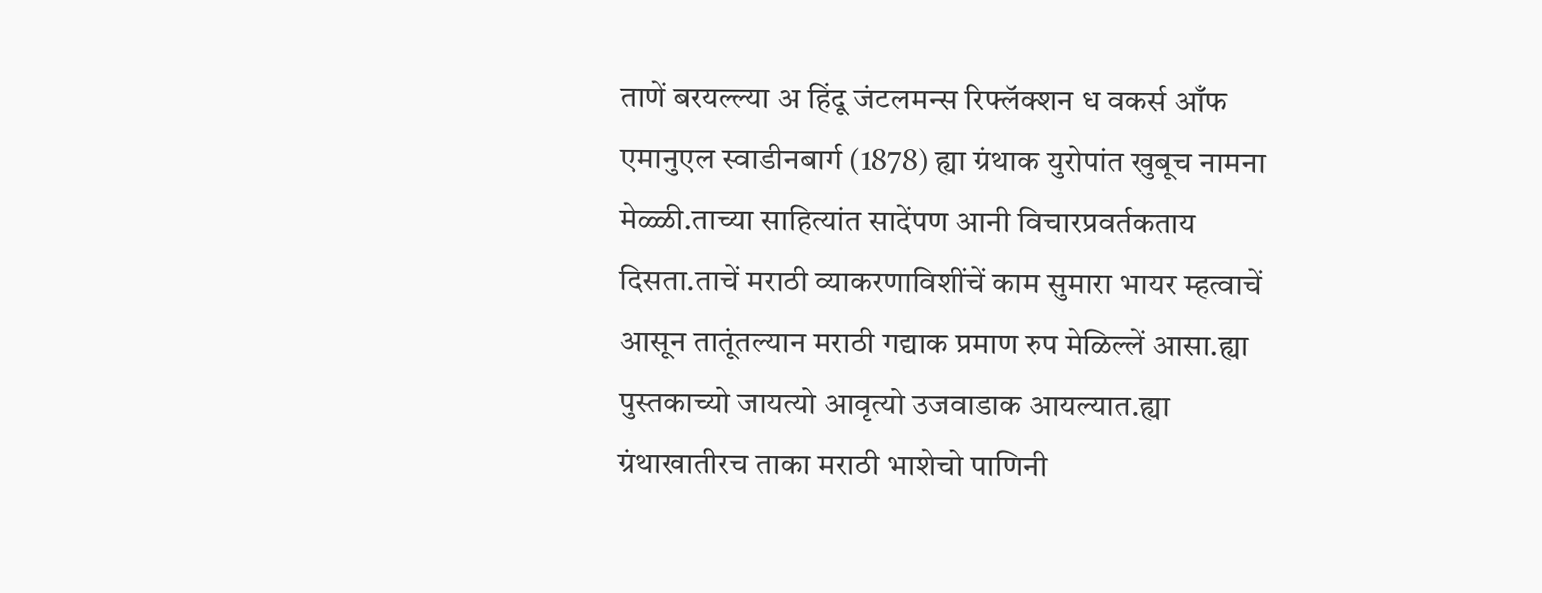ताणें बरयल्ल्या अ हिंदू जंटलमन्स रिफ्लॅक्शन ध वकर्स आँफ एमानुएल स्वाडीनबार्ग (1878) ह्या ग्रंथाक युरोपांत खुबूच नामना मेळ्ळी.ताच्या साहित्यांत सादेंपण आनी विचारप्रवर्तकताय दिसता.ताचें मराठी व्याकरणाविशींचें काम सुमारा भायर म्हत्वाचें आसून तातूंतल्यान मराठी गद्याक प्रमाण रुप मेळिल्लें आसा.ह्या पुस्तकाच्यो जायत्यो आवृत्यो उजवाडाक आयल्यात.ह्या ग्रंथाखातीरच ताका मराठी भाशेचो पाणिनी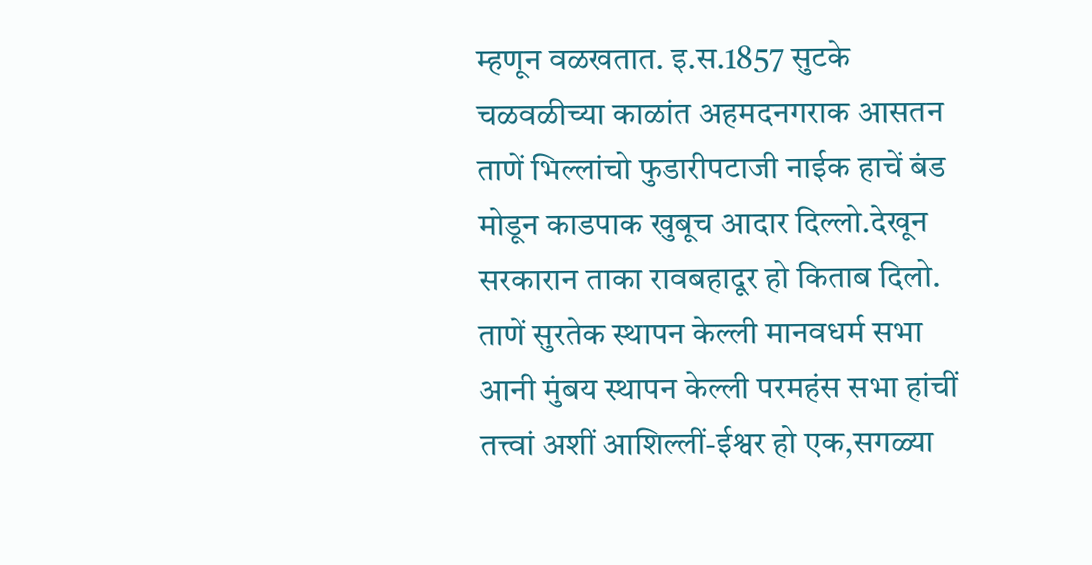म्हणून वळखतात. इ.स.1857 सुटके चळवळीच्या काळांत अहमदनगराक आसतन ताणें भिल्लांचो फुडारीपटाजी नाईक हाचें बंड मोडून काडपाक खुबूच आदार दिल्लो.देखून सरकारान ताका रावबहादूर हो किताब दिलो. ताणें सुरतेक स्थापन केल्ली मानवधर्म सभा आनी मुंबय स्थापन केल्ली परमहंस सभा हांचीं तत्त्वां अशीं आशिल्लीं-ईश्वर हो एक,सगळ्या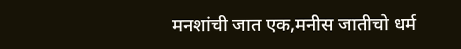मनशांची जात एक,मनीस जातीचो धर्म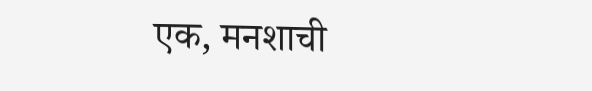एक, मनशाची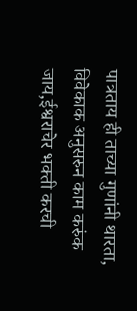पात्रताय ही ताच्या गुणांनी थारता, विवेकाक अनुसरुन काम करुंक जाय,ईश्वराचेर भक्ती करची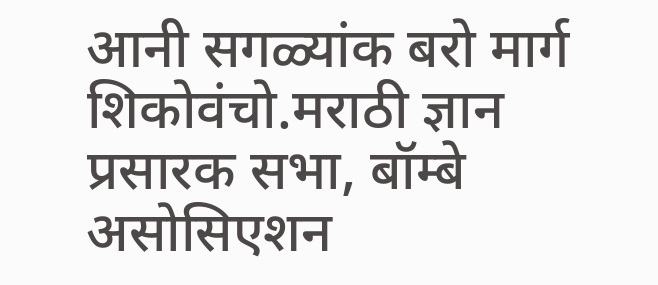आनी सगळ्यांक बरो मार्ग शिकोवंचो.मराठी ज्ञान प्रसारक सभा, बॉम्बे असोसिएशन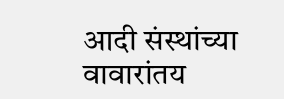आदी संस्थांच्या वावारांतय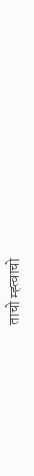ताचो म्ह्त्वाचो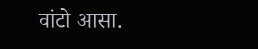वांटो आसा.